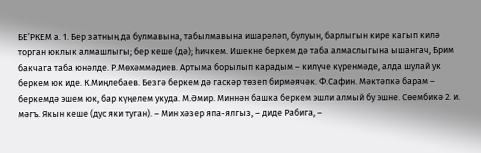БЕ’РКЕМ а. 1. Бер затның да булмавына, табылмавына ишарәләп, булуын, барлыгын кире кагып килә торган юклык алмашлыгы; бер кеше (дә); һичкем. Ишекне беркем дә таба алмаслыгына ышангач, Брим бакчага таба юнәлде. Р.Мөхәммәдиев. Артыма борылып карадым – килүче күренмәде, алда шулай ук беркем юк иде. К.Миңлебаев. Безгә беркем дә гаскәр төзеп бирмәячәк. Ф.Сафин. Мәктәпкә барам – беркемдә эшем юк, бар күңелем укуда. М.Әмир. Миннән башка беркем эшли алмый бу эшне. Сөембикә 2. и. мәгъ. Якын кеше (дус яки туган). – Мин хәзер япа-ялгыз, – диде Рабига, –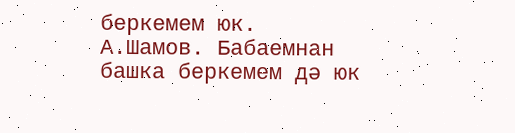беркемем юк. А.Шамов. Бабаемнан башка беркемем дә юк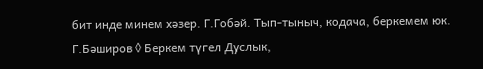бит инде минем хәзер. Г.Гобәй. Тып-тыныч, кодача, беркемем юк. Г.Бәширов ◊ Беркем түгел Дуслык,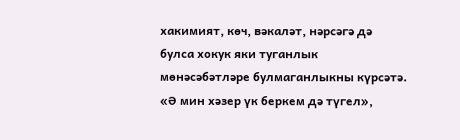хакимият, көч, вәкаләт, нәрсәгә дә булса хокук яки туганлык мөнәсәбәтләре булмаганлыкны күрсәтә. «Ә мин хәзер үк беркем дә түгел»,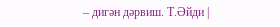– дигән дәрвиш. Т.Әйди |